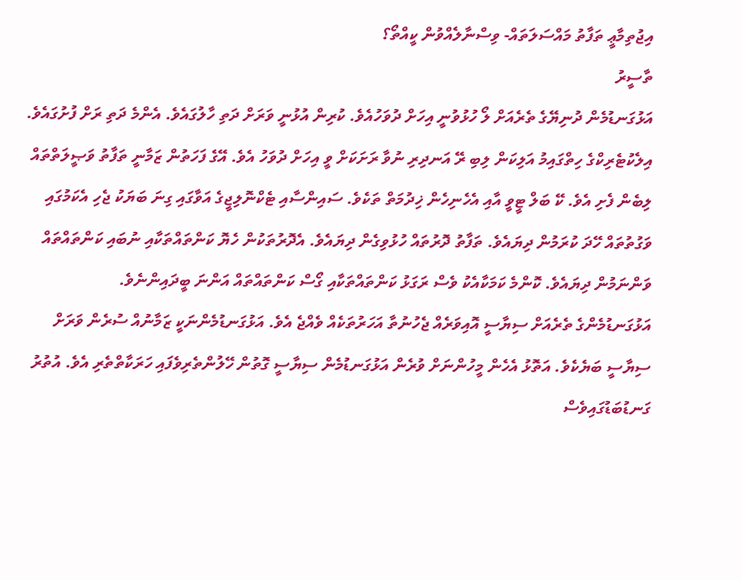އިޖުތިމާޢީ ތަފާތު މައްސަލަތައް- ވިސްނާލެއްވުން ކީއްތޯ؟
ތާސީރު
އަޅުގަނޑުމެން ދުނިޔޭގެ ތެރެއަށް ލޯ ހުޅުވުނީ އިހަށް ދުވަހުއެވެ. ކުރިން އުޅުނީ ވަރަށް ދަތި ހާލުގައެވެ. އެންމެ ދަތި ރަށް ފުށުގައެވެ. އިލެކުޓެރިކްގެ ހިތްގައިމު އަލިކަން ލިބި ރޭ އަނދިރި ނުވާ ރަށަކަށް ވީ އިހަށް ދުވަހު އެވެ. އޭގެ ފަހަތުން ޒަމާނީ ތަފާތު ވަޞީލަތްތައް ލިބެން ފެށި އެވެ. ކޭ ބަލް ޓީވީ އާއި އެހެނިހެން ޚިދުމަތް ތަކެވެ. ސައިންސާއި ޓެކްނޮލިޖީގެ އަވާގައި ގިނަ ބަޔަކު ޖެހި އެކަމުގައި ވަގުތުތައް ހޭދަ ކުރަމުން ދިޔައެވެ. ތަފާތު ދޮރުތައް ހުޅުވިގެން ދިޔައެވެ. އެދޮރުތަކުން ހެޔޮ ކަންތައްތަކާއި ނުބައި ކަންތައްތައް ވަންނަމުން ދިޔައެވެ. ކޮންމެ ކަމަކާއެކު ވެސް ރަގަޅު ކަންތައްތަކާއި ގޯސް ކަންތައްތައް އަންނަ ބީދައިންނެވެ.
އަޅުގަނޑުމެންގެ ތެރެއަށް ސިޔާސީ އޮއިވަރެއް ޖެހުނުތާ އަހަރުތަކެއް ވެއްޖެ އެވެ. އަޅުގަނޑުމެންނަކީ ޒަމާނުއް ސުރެން ވަރަށް ސިޔާސީ ބަޔެކެވެ. އަތޮޅު އެހެން މީހުންނަށް ވުރެން އަޅުގަނޑުމެން ސިޔާސީ ގޮތުން ހޭލުންތެރިވެފައި ހަރަކާތްތެރި އެވެ. އުތުރު ގަނޑުބަޑުގައިވެސް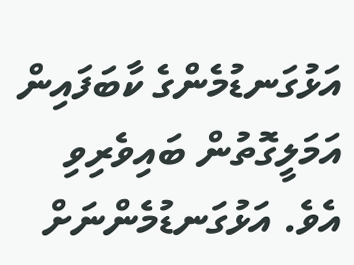އަޅުގަނޑުމެންގެ ކާބަފައިން އަމަލީގޮތުން ބައިވެރިވި އެވެ. އަޅުގަނޑުމެންނަށް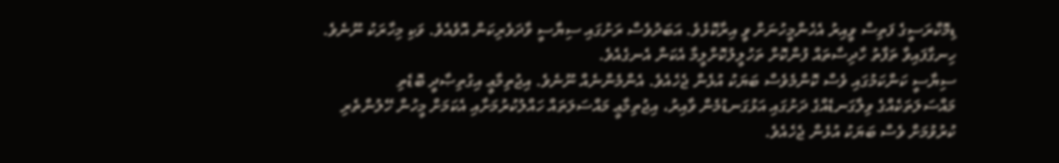ޑިމޮކްރަސީގެ ފަތިސް ވީއިރު އެހެންމީހުނަށް ވީ އިރާކޮޅެވެ. އަބަދުވެސް ރަށުގައި ސިޔާސީ ވާދަވެރިކަން އޮވެއެވެ. ވަކި މިހާރަކު ނޫނެވެ. ހިނގާފައިވާ ތަފާތު ހާދިސާތައް ފުންކޮށް ތަހުލީލުކޮށްލީމާ އެކަން އެނގެއެވެ.
ސިޔާސީ ކަންކަމުގައި ވެސް ކޮންމެވެސް ބަޔަކު އުޅެން ޖެހެއެވެ. އެންމެންނެއް ނޫނެވެ. އިޖުތިމާޢީ އިގުތިޞާދީ ބޮޑެތި މައްސަލަތަކެއްގެ ވިލާގަނޑެއްގެ ދަށުގައި އަޅުގަނޑުމެން ވާއިރު، އިޖުތިމާޢީ މައްސަލަތައް ހައްލުކުރުމަށާއި އެކަމަށް މީހުން ހޭލުންތެރި ކުރުވުމަށް ވެސް ބަޔަކު އުޅެން ޖެހެއެވެ.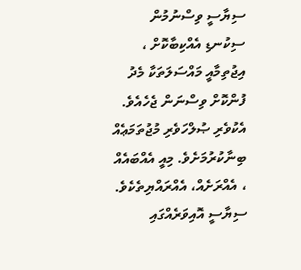ސިޔާސީ ވިސްނުމުން ސިކުނޑި އެއްކިބާކޮށް ، އިޖުތިމާއީ މައްސަލަތަކާ މެދު ފުންކޮށް ވިސްނަން ޖެހެއެވެ. އެކުވެރި ޞުލްހަވެރި މުޖުތަމަޢެއް ބިނާކުރުމަށެވެ. މިއީ އެއްބައެއް ، އެއްރަށެއް، އެއްރައްޔިތެކެވެ.
ސިޔާސީ އޮއިވަރެއްގައި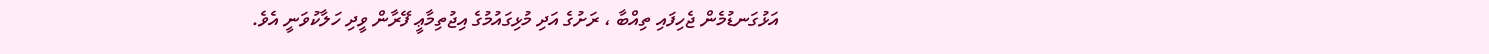އަޅުގަނޑުމެން ޖެހިފައި ތިއްބާ ، ރަށުގެ އަދި މުޅިގައުމުގެ އިޖުތިމާޢީ ފޭރާން ވީދި ހަލާކުވަނީ އެވެ.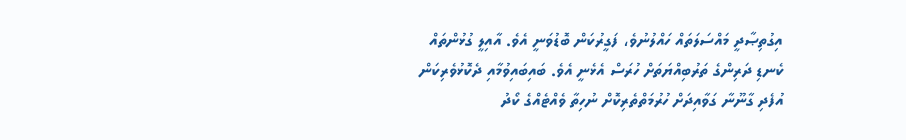އިގުތިޞާދީ މައްސަލަތައް ހައްލުނުވެ، ފަގީރުކަން ބޮޑުވަނީ އެވެ. އާއިލީ ގުޅުންތައް ކެނޑި ދަރިންގެ ތަރުބިއްޔަތަށް ހުރަސް އެޅެނީ އެވެ. ބައިބައިވުމާއި ދެކޮޅުވެރިކަން އުފެދި ގާނޫނާ ގަވާއިދަށް ހުރުމަތްތެރިކޮށް ނުހިތާ ވެއްޓެއްގެ ކޯދު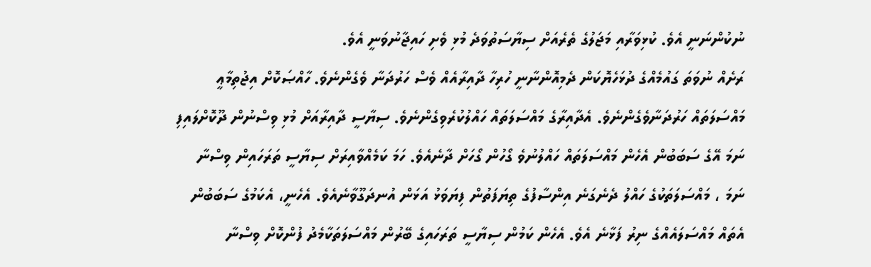ނުކުންނަނީ އެވެ. ކުޅިވަރާއި މަޖަލުގެ ތެރެއަށް ސިޔާސަތުވަދެ މުޅި ވެށި ހައިޖާނުވަނީ އެވެ.
ރަށެއް ނުވަތަ ގައުމެއްގެ ދުޅަހެޔޮކަން ދެމިއޮންނާނީ ހުރިހާ ދާއިރާއެއް ވެސް ހަރުދަނާ ވެގެންނެވެ. ހާއްޞަކޮށް އިޖުތިމާޢީ މައްސަލަތައް ހަރުދަނާވެގެންނެވެ. އެދާއިރާގެ މައްސަލަތައް ހައްލުކުރެވިގެންނެވެ. ސިޔާސީ ދާއިރާއަށް މުޅި ވިސްނުން ދޫކޮށްލައިފި ނަމަ އޭގެ ސަބަބުން އެހެން މައްސަލަތައް ހައްލުނުވެ ގޯހުން ގޯހަށް ދާނެއެވެ. ހަމަ ކަމެއްވާއިރަށް ސިޔާސީ ތަރަހައިން ވިސްނާ ނަމަ ، މައްސަލަތަކުގެ ހައްލު ދެނެގަނެ އިންސާފުގެ ތިޔަފަތުން ފިޔަވަޅު އަޅަން އުނދަގޫވާނެއެވެ. އެހެނީ، އެކަމުގެ ސަބަބުން އެތައް މައްސަލައެއްގެ ނިރު ފަޅާނެ އެވެ. އެހެން ކަމުން ސިޔާސީ ތަރަހައިގެ ބޭރުން މައްސަލަތަކާމެދު ފުންކޮށް ވިސްނާ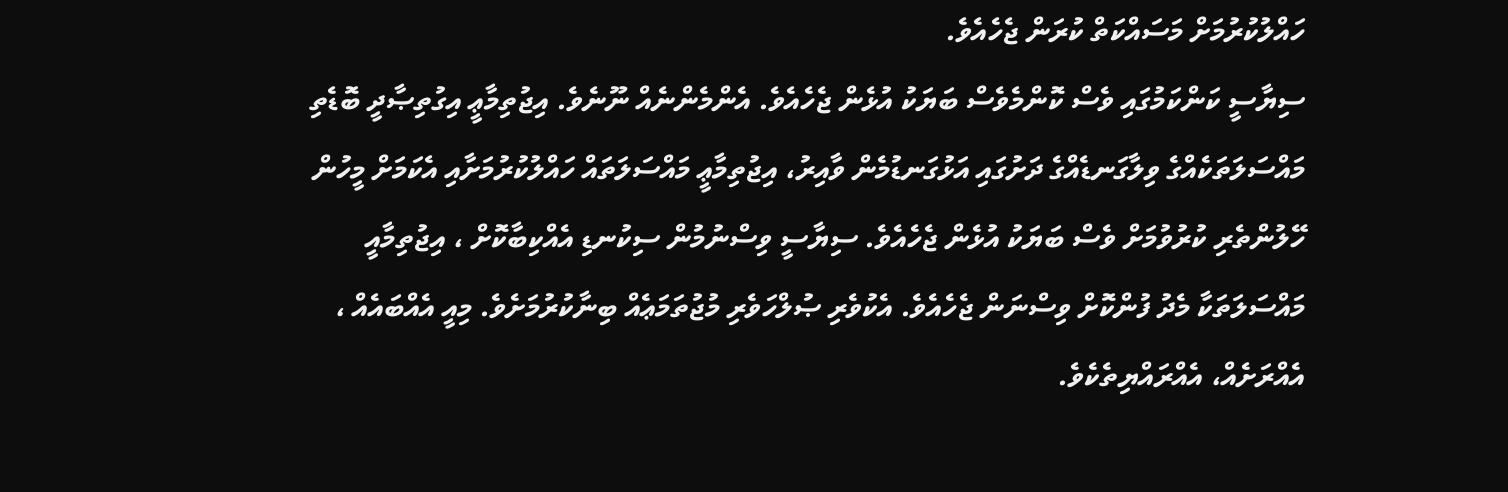ހައްލުކުރުމަށް މަސައްކަތް ކުރަން ޖެހެއެވެ.
ސިޔާސީ ކަންކަމުގައި ވެސް ކޮންމެވެސް ބަޔަކު އުޅެން ޖެހެއެވެ. އެންމެންނެއް ނޫނެވެ. އިޖުތިމާޢީ އިގުތިޞާދީ ބޮޑެތި މައްސަލަތަކެއްގެ ވިލާގަނޑެއްގެ ދަށުގައި އަޅުގަނޑުމެން ވާއިރު، އިޖުތިމާޢީ މައްސަލަތައް ހައްލުކުރުމަށާއި އެކަމަށް މީހުން ހޭލުންތެރި ކުރުވުމަށް ވެސް ބަޔަކު އުޅެން ޖެހެއެވެ. ސިޔާސީ ވިސްނުމުން ސިކުނޑި އެއްކިބާކޮށް ، އިޖުތިމާއީ މައްސަލަތަކާ މެދު ފުންކޮށް ވިސްނަން ޖެހެއެވެ. އެކުވެރި ޞުލްހަވެރި މުޖުތަމަޢެއް ބިނާކުރުމަށެވެ. މިއީ އެއްބައެއް ، އެއްރަށެއް، އެއްރައްޔިތެކެވެ.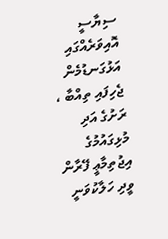ސިޔާސީ އޮއިވަރެއްގައި އަޅުގަނޑުމެން ޖެހިފައި ތިއްބާ ، ރަށުގެ އަދި މުޅިގައުމުގެ އިޖުތިމާޢީ ފޭރާން ވީދި ހަލާކުވަނީ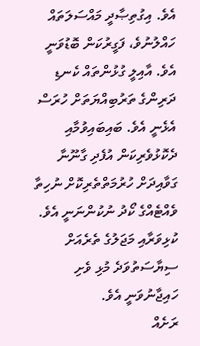އެވެ. އިގުތިޞާދީ މައްސަލަތައް ހައްލުނުވެ، ފަގީރުކަން ބޮޑުވަނީ އެވެ. އާއިލީ ގުޅުންތައް ކެނޑި ދަރިންގެ ތަރުބިއްޔަތަށް ހުރަސް އެޅެނީ އެވެ. ބައިބައިވުމާއި ދެކޮޅުވެރިކަން އުފެދި ގާނޫނާ ގަވާއިދަށް ހުރުމަތްތެރިކޮށް ނުހިތާ ވެއްޓެއްގެ ކޯދު ނުކުންނަނީ އެވެ. ކުޅިވަރާއި މަޖަލުގެ ތެރެއަށް ސިޔާސަތުވަދެ މުޅި ވެށި ހައިޖާނުވަނީ އެވެ.
ރަށެއް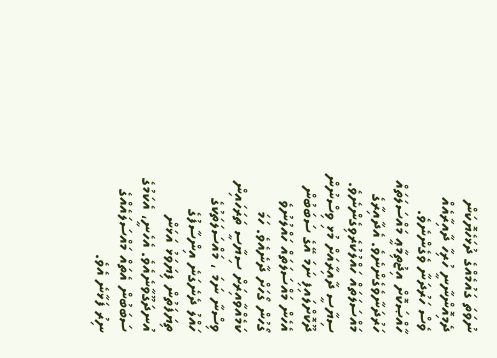ނުވަތަ ގައުމެއްގެ ދުޅަހެޔޮކަން ދެމިއޮންނާނީ ހުރިހާ ދާއިރާއެއް ވެސް ހަރުދަނާ ވެގެންނެވެ. ހާއްޞަކޮށް އިޖުތިމާޢީ މައްސަލަތައް ހަރުދަނާވެގެންނެވެ. އެދާއިރާގެ މައްސަލަތައް ހައްލުކުރެވިގެންނެވެ. ސިޔާސީ ދާއިރާއަށް މުޅި ވިސްނުން ދޫކޮށްލައިފި ނަމަ އޭގެ ސަބަބުން އެހެން މައްސަލަތައް ހައްލުނުވެ ގޯހުން ގޯހަށް ދާނެއެވެ. ހަމަ ކަމެއްވާއިރަށް ސިޔާސީ ތަރަހައިން ވިސްނާ ނަމަ ، މައްސަލަތަކުގެ ހައްލު ދެނެގަނެ އިންސާފުގެ ތިޔަފަތުން ފިޔަވަޅު އަޅަން އުނދަގޫވާނެއެވެ. އެހެނީ، އެކަމުގެ ސަބަބުން އެތައް މައްސަލައެއްގެ ނިރު ފަޅާނެ އެވެ.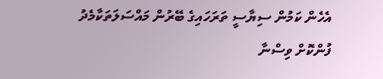އެހެން ކަމުން ސިޔާސީ ތަރަހައިގެ ބޭރުން މައްސަލަތަކާމެދު ފުންކޮށް ވިސްނާ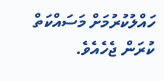ހައްލުކުރުމަށް މަސައްކަތް ކުރަން ޖެހެއެވެ.